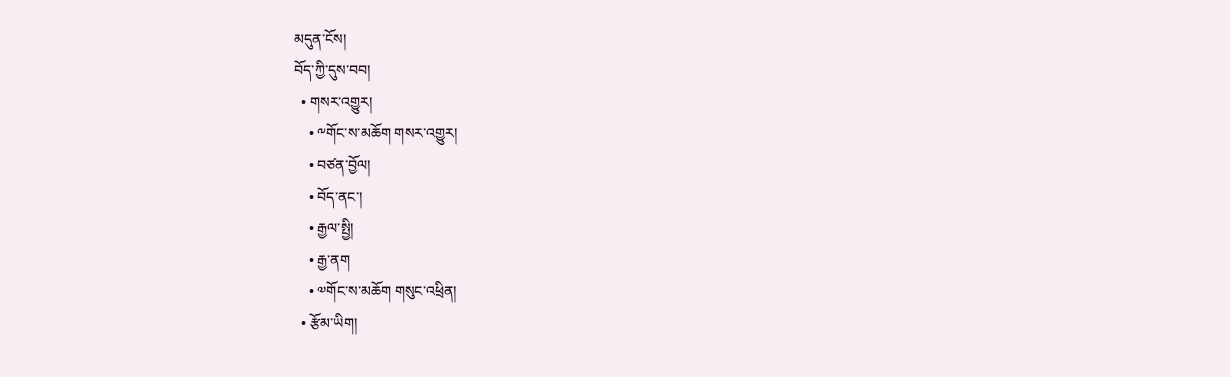མདུན་ངོས།
བོད་ཀྱི་དུས་བབ།
  • གསར་འགྱུར།
    • ༸གོང་ས་མཆོག གསར་འགྱུར།
    • བཙན་བྱོལ།
    • བོད་ནང་།
    • རྒྱལ་སྤྱི།
    • རྒྱ་ནག
    • ༧གོང་ས་མཆོག གསུང་འཕྲིན།
  • རྩོམ་ཡིག།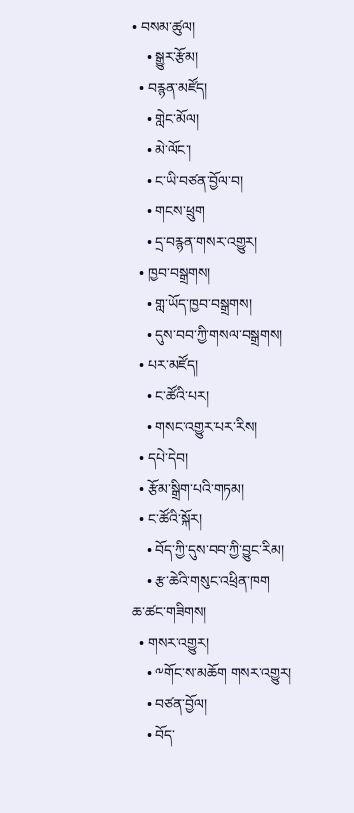• བསམ་ཚུལ།
    • སྒྱུར་རྩོམ།
  • བརྙན་མཛོད།
    • གླེང་མོལ།
    • མེ་ལོང་།
    • ང་ཡི་བཙན་བྱོལ་བ།
    • གངས་ཕྲུག
    • དྲ་བརྙན་གསར་འགྱུར།
  • ཁྱབ་བསྒྲགས།
    • གླ་ཡོད་ཁྱབ་བསྒྲགས།
    • དུས་བབ་ཀྱི་གསལ་བསྒྲགས།
  • པར་མཛོད།
    • ང་ཚོའི་པར།
    • གསང་འགྱུར་པར་རིས།
  • དཔེ་དེབ།
  • རྩོམ་སྒྲིག་པའི་གཏམ།
  • ང་ཚོའི་སྐོར།
    • བོད་ཀྱི་དུས་བབ་ཀྱི་བྱུང་རིམ།
    • རྩ་ཆེའི་གསུང་འཕྲིན་ཁག
ཆ་ཚང་གཟིགས།
  • གསར་འགྱུར།
    • ༸གོང་ས་མཆོག གསར་འགྱུར།
    • བཙན་བྱོལ།
    • བོད་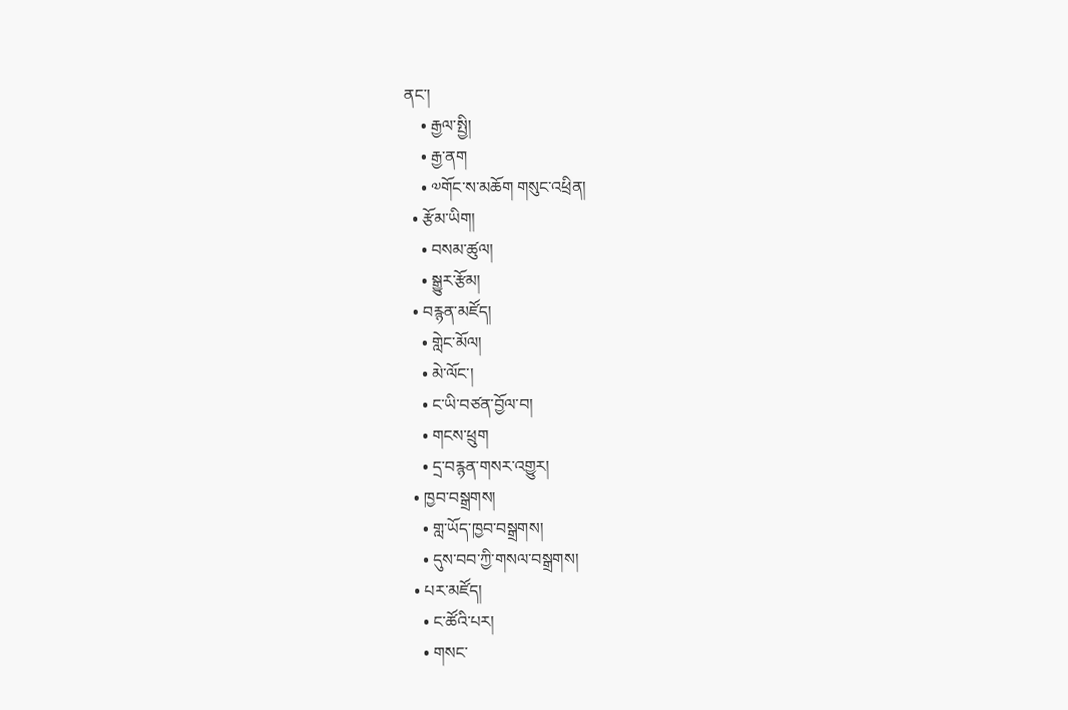ནང་།
    • རྒྱལ་སྤྱི།
    • རྒྱ་ནག
    • ༧གོང་ས་མཆོག གསུང་འཕྲིན།
  • རྩོམ་ཡིག།
    • བསམ་ཚུལ།
    • སྒྱུར་རྩོམ།
  • བརྙན་མཛོད།
    • གླེང་མོལ།
    • མེ་ལོང་།
    • ང་ཡི་བཙན་བྱོལ་བ།
    • གངས་ཕྲུག
    • དྲ་བརྙན་གསར་འགྱུར།
  • ཁྱབ་བསྒྲགས།
    • གླ་ཡོད་ཁྱབ་བསྒྲགས།
    • དུས་བབ་ཀྱི་གསལ་བསྒྲགས།
  • པར་མཛོད།
    • ང་ཚོའི་པར།
    • གསང་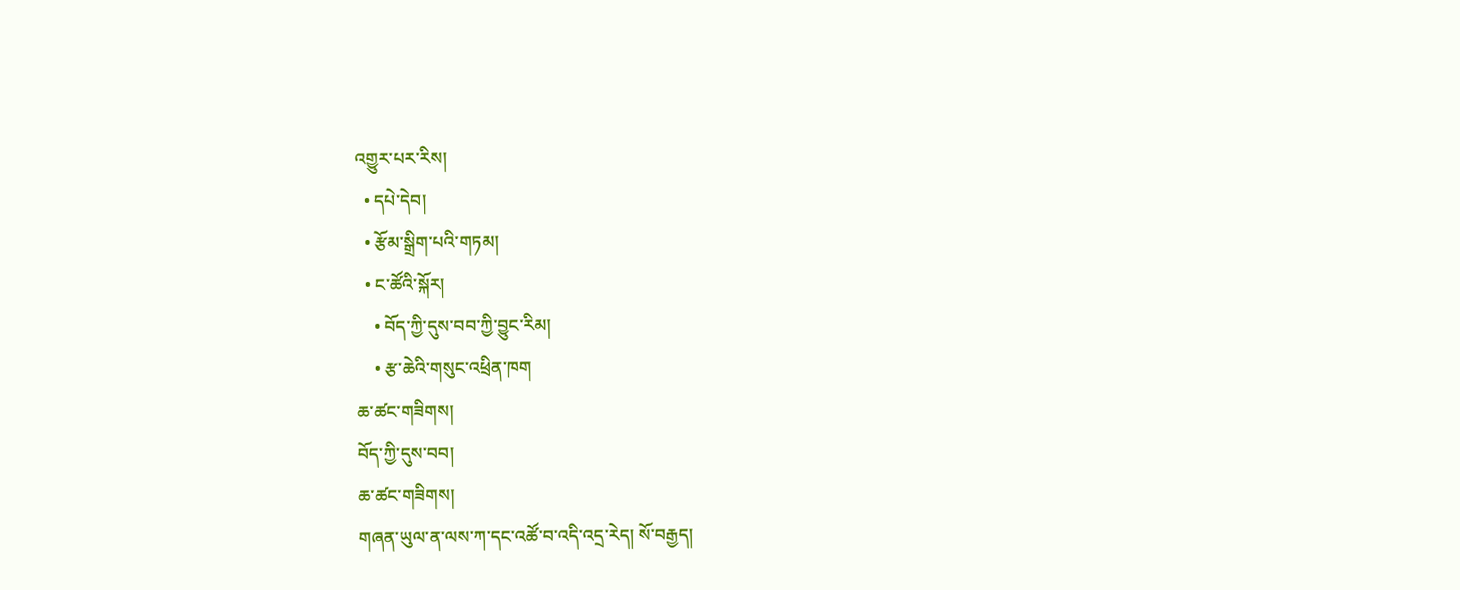འགྱུར་པར་རིས།
  • དཔེ་དེབ།
  • རྩོམ་སྒྲིག་པའི་གཏམ།
  • ང་ཚོའི་སྐོར།
    • བོད་ཀྱི་དུས་བབ་ཀྱི་བྱུང་རིམ།
    • རྩ་ཆེའི་གསུང་འཕྲིན་ཁག
ཆ་ཚང་གཟིགས།
བོད་ཀྱི་དུས་བབ།
ཆ་ཚང་གཟིགས།
གཞན་ཡུལ་ན་ལས་ཀ་དང་འཚོ་བ་འདི་འདྲ་རེད། སོ་བརྒྱད།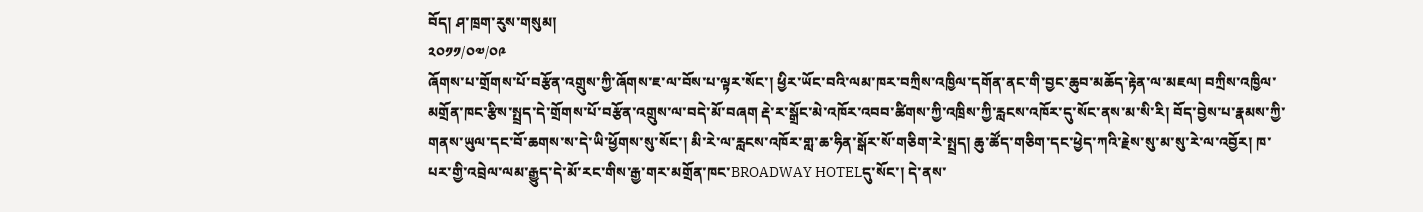བོད། ཤ་ཁྲག་རུས་གསུམ།
༢༠༡༡/༠༧/༠༩
ཞོགས་པ་གྲོགས་པོ་བརྩོན་འགྲུས་ཀྱི་ཞོགས་ཇ་ལ་བོས་པ་ལྟར་སོང་། ཕྱིར་ཡོང་བའི་ལམ་ཁར་བཀྲིས་འཁྱིལ་དགོན་ནང་གི་བྱང་ཆུབ་མཆོད་རྟེན་ལ་མཇལ། བཀྲིས་འཁྱིལ་མགྲོན་ཁང་རྩིས་སྤྲད་དེ་གྲོགས་པོ་བརྩོན་འགྲུས་ལ་བདེ་མོ་བཞག རྡེ་ར་སྒྲོང་མེ་འཁོར་འབབ་ཚིགས་ཀྱི་འཁྲིས་ཀྱི་རླངས་འཁོར་དུ་སོང་ནས་མ་སི་རི། བོད་བྱེས་པ་རྣམས་ཀྱི་གནས་ཡུལ་དང་བོ་ཆགས་ས་དེ་ཡི་ཕྱོགས་སུ་སོང་། མི་རེ་ལ་རླངས་འཁོར་གླ་ཆ་ཧིན་སྒོར་སོ་གཅིག་རེ་སྤྲད། ཆུ་ཚོད་གཅིག་དང་ཕྱེད་ཀའི་རྗེས་སུ་མ་སུ་རེ་ལ་འབྱོར། ཁ་པར་གྱི་འབྲེལ་ལམ་རྒྱུད་དེ་མོ་རང་གིས་རྒྱ་གར་མགྲོན་ཁང་BROADWAY HOTELདུ་སོང་། དེ་ནས་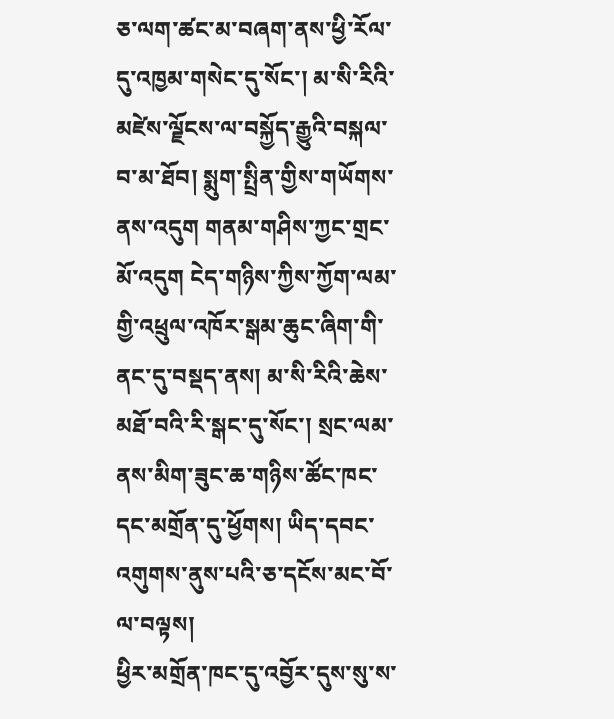ཅ་ལག་ཚང་མ་བཞག་ནས་ཕྱི་རོལ་དུ་འཁྱམ་གསེང་དུ་སོང་། མ་སི་རིའི་མཛེས་ལྗོངས་ལ་བསྐྱོད་རྒྱུའི་བསྐལ་བ་མ་ཐོབ། སྨུག་སྤྲིན་གྱིས་གཡོགས་ནས་འདུག གནམ་གཤིས་ཀྱང་གྲང་མོ་འདུག ངེད་གཉིས་ཀྱིས་ཀྱོག་ལམ་གྱི་འཕྲུལ་འཁོར་སྒམ་ཆུང་ཞིག་གི་ནང་དུ་བསྡད་ནས། མ་སི་རིའི་ཆེས་མཐོ་བའི་རི་སྒང་དུ་སོང་། སྲང་ལམ་ནས་མིག་ཟུང་ཆ་གཉིས་ཚོང་ཁང་དང་མགྲོན་དུ་ཕྱོགས། ཡིད་དབང་འགུགས་ནུས་པའི་ཅ་དངོས་མང་བོ་ལ་བལྟས།
ཕྱིར་མགྲོན་ཁང་དུ་འབྱོར་དུས་སུ་ས་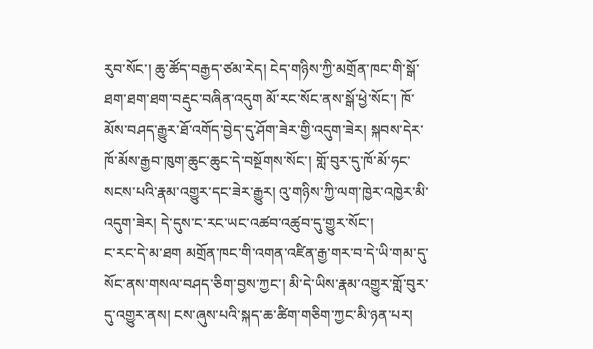རུབ་སོང་། ཆུ་ཚོད་བརྒྱད་ཙམ་རེད། ངེད་གཉིས་ཀྱི་མགྲོན་ཁང་གི་སྒོ་ཐག་ཐག་ཐག་བརྡུང་བཞིན་འདུག མོ་རང་སོང་ནས་སྒོ་ཕྱེ་སོང་། ཁོ་མོས་བཤད་རྒྱུར་ཐོ་འགོད་བྱེད་དུ་ཤོག་ཟེར་གྱི་འདུག་ཟེར། སྐབས་དེར་ཁོ་མོས་རྒྱབ་ཁུག་ཆུང་ཆུང་དེ་བསྔོགས་སོང་། གློ་བུར་དུ་ཁོ་མོ་ཧང་སངས་པའི་རྣམ་འགྱུར་དང་ཟེར་རྒྱུར། འུ་གཉིས་ཀྱི་ལག་ཁྱེར་འཁྱེར་མི་འདུག་ཟེར། དེ་དུས་ང་རང་ཡང་འཚབ་འཚུབ་དུ་གྱུར་སོང་།
ང་རང་དེ་མ་ཐག མགྲོན་ཁང་གི་འགན་འཛིན་རྒྱ་གར་བ་དེ་ཡི་གམ་དུ་སོང་ནས་གསལ་བཤད་ཅིག་བྱས་ཀྱང་། མི་དེ་ཡིས་རྣམ་འགྱུར་གློ་བུར་དུ་འགྱུར་ནས། ངས་ཞུས་པའི་སྐད་ཆ་ཚིག་གཅིག་ཀྱང་མི་ཉན་པར།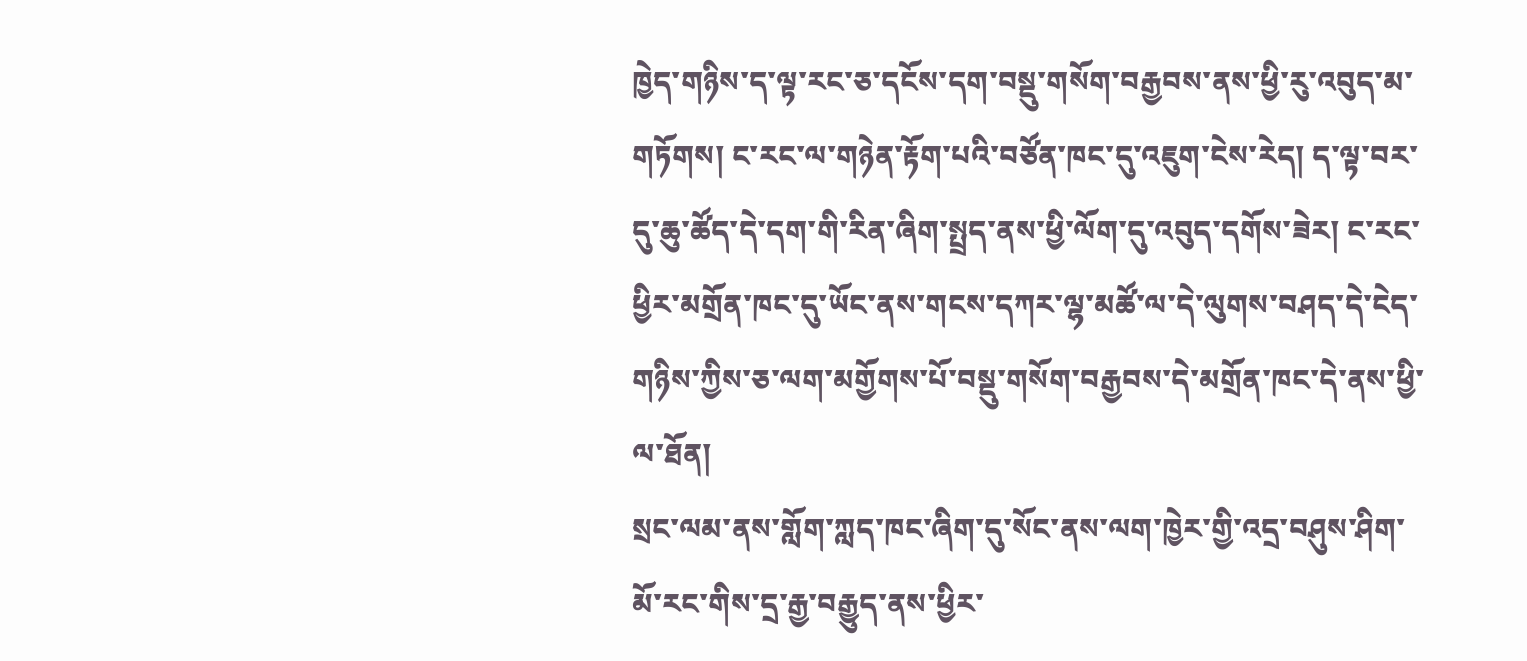ཁྱེད་གཉིས་ད་ལྟ་རང་ཅ་དངོས་དག་བསྡུ་གསོག་བརྒྱབས་ནས་ཕྱི་རུ་འབུད་མ་གཏོགས། ང་རང་ལ་གཉེན་རྟོག་པའི་བཙོན་ཁང་དུ་འཇུག་ངེས་རེད། ད་ལྟ་བར་དུ་ཆུ་ཚོད་དེ་དག་གི་རིན་ཞིག་སྤྲད་ནས་ཕྱི་ལོག་དུ་འབུད་དགོས་ཟེར། ང་རང་ཕྱིར་མགྲོན་ཁང་དུ་ཡོང་ནས་གངས་དཀར་ལྷ་མཚོ་ལ་དེ་ལུགས་བཤད་དེ་ངེད་གཉིས་ཀྱིས་ཅ་ལག་མགྱོགས་པོ་བསྡུ་གསོག་བརྒྱབས་དེ་མགྲོན་ཁང་དེ་ནས་ཕྱི་ལ་ཐོན།
སྲང་ལམ་ནས་གློག་ཀླད་ཁང་ཞིག་དུ་སོང་ནས་ལག་ཁྱེར་གྱི་འདྲ་བཤུས་ཤིག་མོ་རང་གིས་དྲ་རྒྱ་བརྒྱུད་ནས་ཕྱིར་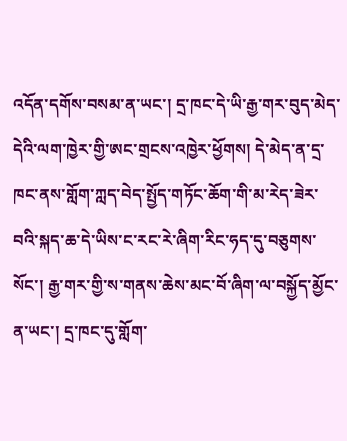འདོན་དགོས་བསམ་ན་ཡང་། དྲ་ཁང་དེ་ཡི་རྒྱ་གར་བུད་མེད་དེའི་ལག་ཁྱེར་གྱི་ཨང་གྲངས་འཁྱེར་ཕྱོགས། དེ་མེད་ན་དྲ་ཁང་ནས་གློག་ཀླད་བེད་སྤྱོད་གཏོང་ཆོག་གི་མ་རེད་ཟེར་བའི་སྐད་ཆ་དེ་ཡིས་ང་རང་རེ་ཞིག་རིང་ཧད་དུ་བཅུགས་སོང་། རྒྱ་གར་གྱི་ས་གནས་ཆེས་མང་བོ་ཞིག་ལ་བསྐྱོད་མྱོང་ན་ཡང་། དྲ་ཁང་དུ་གློག་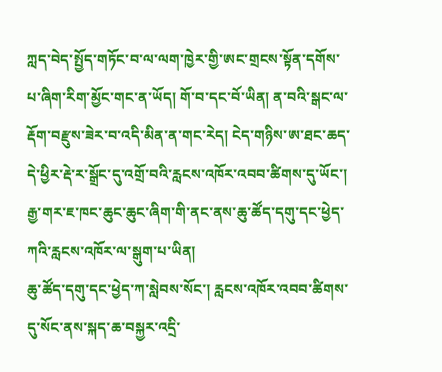ཀླད་བེད་སྤྱོད་གཏོང་བ་ལ་ལག་ཁྱེར་གྱི་ཨང་གྲངས་སྟོན་དགོས་པ་ཞིག་རིག་མྱོང་གང་ན་ཡོད། གོ་བ་དང་བོ་ཡིན། ན་བའི་སྒང་ལ་རྡོག་བརྫུས་ཟེར་བ་འདི་མིན་ན་གང་རེད། ངེད་གཉིས་ཨ་ཐང་ཆད་དེ་ཕྱིར་རྡེ་ར་སྒྲོང་དུ་འགྲོ་བའི་རླངས་འཁོར་འབབ་ཚིགས་དུ་ཡོང་། རྒྱ་གར་ཇ་ཁང་ཆུང་ཆུང་ཞིག་གི་ནང་ནས་ཆུ་ཚོད་དགུ་དང་ཕྱེད་ཀའི་རླངས་འཁོར་ལ་སྒུག་པ་ཡིན།
ཆུ་ཚོད་དགུ་དང་ཕྱེད་ཀ་སླེབས་སོང་། རླངས་འཁོར་འབབ་ཚིགས་དུ་སོང་ནས་སྐད་ཆ་བསྐྱར་འདྲི་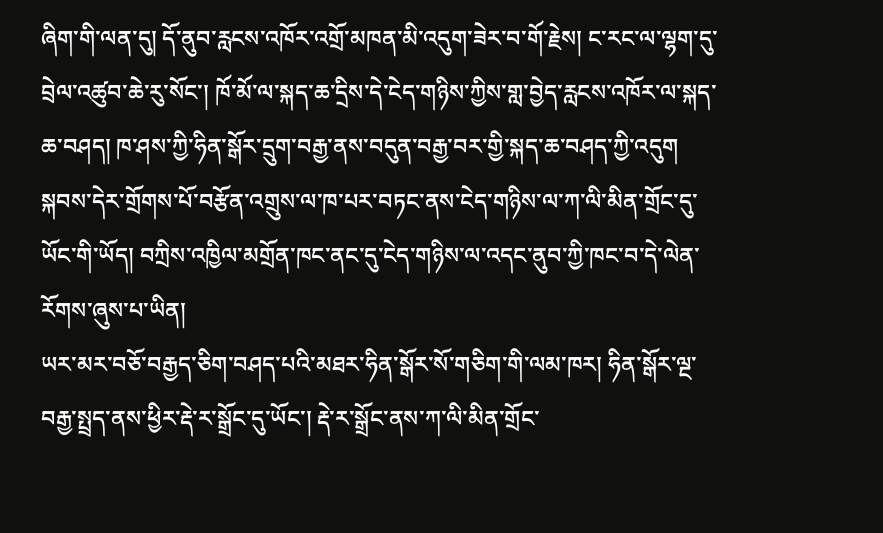ཞིག་གི་ལན་དུ། དོ་ནུབ་རླངས་འཁོར་འགྲོ་མཁན་མི་འདུག་ཟེར་བ་གོ་རྗེས། ང་རང་ལ་ལྷག་དུ་བྲེལ་འཚུབ་ཆེ་རུ་སོང་། ཁོ་མོ་ལ་སྐད་ཆ་དྲིས་དེ་ངེད་གཉིས་ཀྱིས་གླ་བྱེད་རླངས་འཁོར་ལ་སྐད་ཆ་བཤད། ཁ་ཤས་ཀྱི་ཧིན་སྒོར་དྲུག་བརྒྱ་ནས་བདུན་བརྒྱ་བར་གྱི་སྐད་ཆ་བཤད་ཀྱི་འདུག སྐབས་དེར་གྲོགས་པོ་བརྩོན་འགྲུས་ལ་ཁ་པར་བཏང་ནས་ངེད་གཉིས་ལ་ཀ་ལི་མིན་གྲོང་དུ་ཡོང་གི་ཡོད། བཀྲིས་འཁྱིལ་མགྲོན་ཁང་ནང་དུ་ངེད་གཉིས་ལ་འདང་ནུབ་ཀྱི་ཁང་བ་དེ་ལེན་རོགས་ཞུས་པ་ཡིན།
ཡར་མར་བཅོ་བརྒྱད་ཅིག་བཤད་པའི་མཐར་ཧིན་སྒོར་སོ་གཅིག་གི་ལམ་ཁར། ཧིན་སྒོར་ལྔ་བརྒྱ་སྤྲད་ནས་ཕྱིར་རྡེ་ར་སྒྲོང་དུ་ཡོང་། རྡེ་ར་སྒྲོང་ནས་ཀ་ལི་མིན་གྲོང་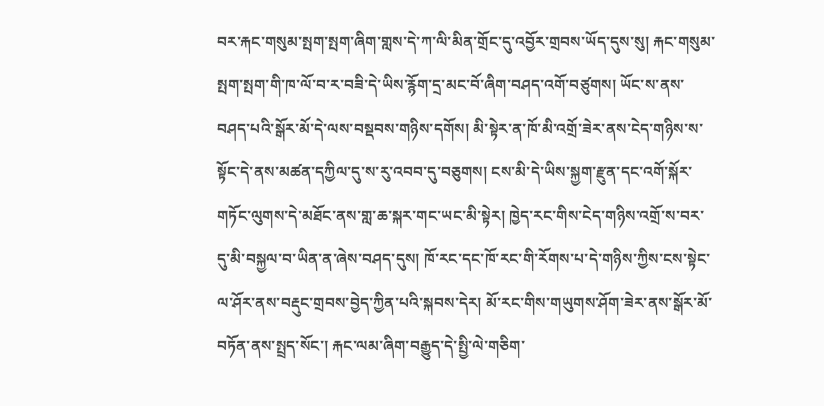བར་རྐང་གསུམ་སྤག་སྤག་ཞིག་གླས་དེ་ཀ་ལི་མིན་གྲོང་དུ་འབྱོར་གྲབས་ཡོད་དུས་སུ། རྐང་གསུམ་སྤག་སྤག་གི་ཁ་ལོ་བ་ར་བཟི་དེ་ཡིས་རྙོག་དྲ་མང་བོ་ཞིག་བཤད་འགོ་བཙུགས། ཡོང་ས་ནས་བཤད་པའི་སྒོར་མོ་དེ་ལས་བསྡབས་གཉིས་དགོས། མི་སྟེར་ན་ཁོ་མི་འགྲོ་ཟེར་ནས་ངེད་གཉིས་ས་སྟོང་དེ་ནས་མཚན་དཀྱིལ་དུ་ས་རུ་འབབ་དུ་བཅུགས། ངས་མི་དེ་ཡིས་སྐྱག་རྫུན་དང་འགོ་སྐོར་གཏོང་ལུགས་དེ་མཐོང་ནས་གླ་ཆ་སྐར་གང་ཡང་མི་སྟེར། ཁྱེད་རང་གིས་ངེད་གཉིས་འགྲོ་ས་བར་དུ་མི་བསྐྱལ་བ་ཡིན་ན་ཞེས་བཤད་དུས། ཁོ་རང་དང་ཁོ་རང་གི་རོགས་པ་དེ་གཉིས་ཀྱིས་ངས་སྟེང་ལ་ཤོར་ནས་བརྡུང་གྲབས་བྱེད་ཀྱིན་པའི་སྐབས་དེར། མོ་རང་གིས་གཡུགས་ཤོག་ཟེར་ནས་སྒོར་མོ་བཏོན་ནས་སྤྲད་སོང་། རྐང་ལམ་ཞིག་བརྒྱུད་དེ་སྤྱི་ལེ་གཅིག་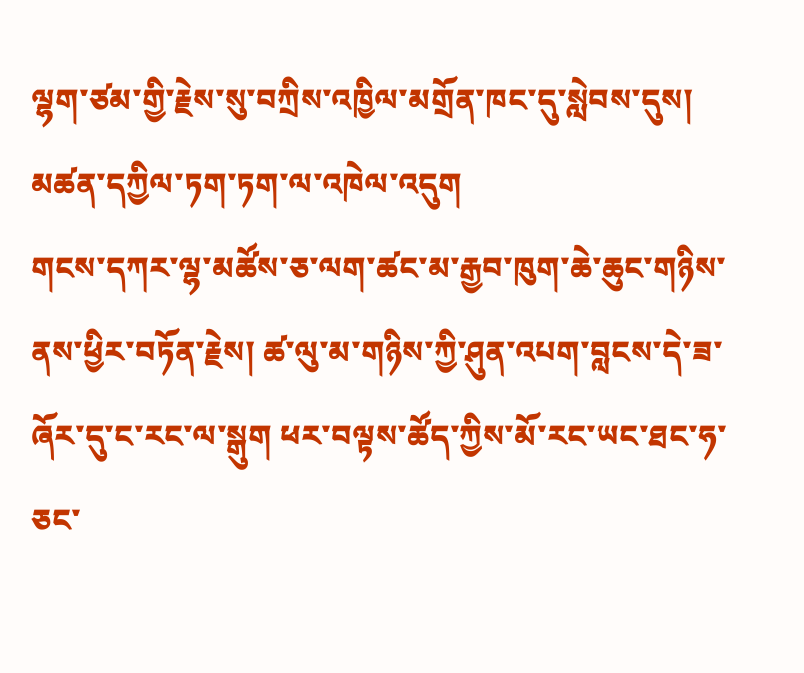ལྷག་ཙམ་གྱི་རྗེས་སུ་བཀྲིས་འཁྱིལ་མགྲོན་ཁང་དུ་སླེབས་དུས། མཚན་དཀྱིལ་ཏག་ཏག་ལ་འཁེལ་འདུག
གངས་དཀར་ལྷ་མཚོས་ཅ་ལག་ཚང་མ་རྒྱབ་ཁུག་ཆེ་ཆུང་གཉིས་ནས་ཕྱིར་བཏོན་རྗེས། ཚ་ལུ་མ་གཉིས་ཀྱི་ཤུན་འཔག་བླངས་དེ་ཟ་ཞོར་དུ་ང་རང་ལ་སྒུག ཕར་བལྟས་ཚོད་ཀྱིས་མོ་རང་ཡང་ཐང་ཧ་ཅང་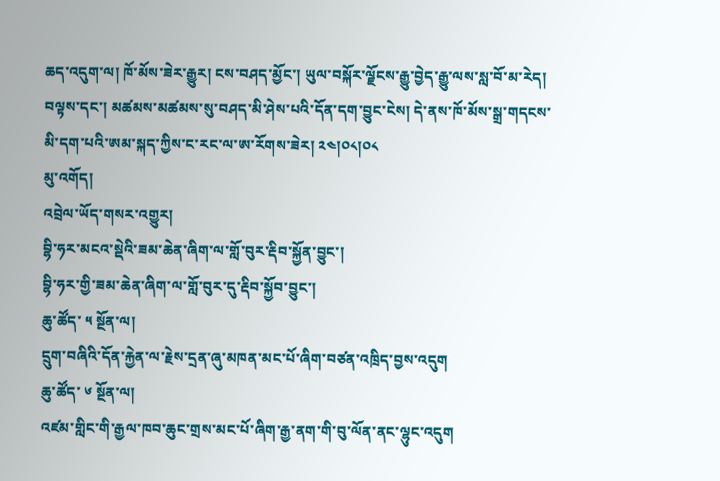ཆད་འདུག་ལ། ཁོ་མོས་ཟེར་རྒྱུར། ངས་བཤད་མྱོང་། ཡུལ་བསྐོར་ལྗོངས་རྒྱུ་བྱེད་རྒྱུ་ལས་སླ་བོ་མ་རེད། བལྟས་དང་། མཚམས་མཚམས་སུ་བཤད་མི་ཤེས་པའི་དོན་དག་བྱུང་ངེས། དེ་ནས་ཁོ་མོས་སྒྲ་གདངས་མི་དག་པའི་ཨམ་སྐད་ཀྱིས་ང་རང་ལ་ཨ་རོགས་ཟེར། ༢༤།༠༨།༠༨
མུ་འགོད།
འབྲེལ་ཡོད་གསར་འགྱུར།
བྷི་ཧར་མངའ་སྡེའི་ཟམ་ཆེན་ཞིག་ལ་གློ་བུར་རྡིབ་སྐྱོན་བྱུང་།
བྷི་ཧར་གྱི་ཟམ་ཆེན་ཞིག་ལ་གློ་བུར་དུ་རྡིབ་སྐྱོབ་བྱུང་།
ཆུ་ཚོད་ ༥ སྔོན་ལ།
དྲུག་བཞིའི་དོན་རྐྱེན་ལ་རྗེས་དྲན་ཞུ་མཁན་མང་པོ་ཞིག་བཙན་འཁྲིད་བྱས་འདུག
ཆུ་ཚོད་ ༦ སྔོན་ལ།
འཛམ་གླིང་གི་རྒྱལ་ཁབ་ཆུང་གྲས་མང་པོ་ཞིག་རྒྱ་ནག་གི་བུ་ལོན་ནང་ལྷུང་འདུག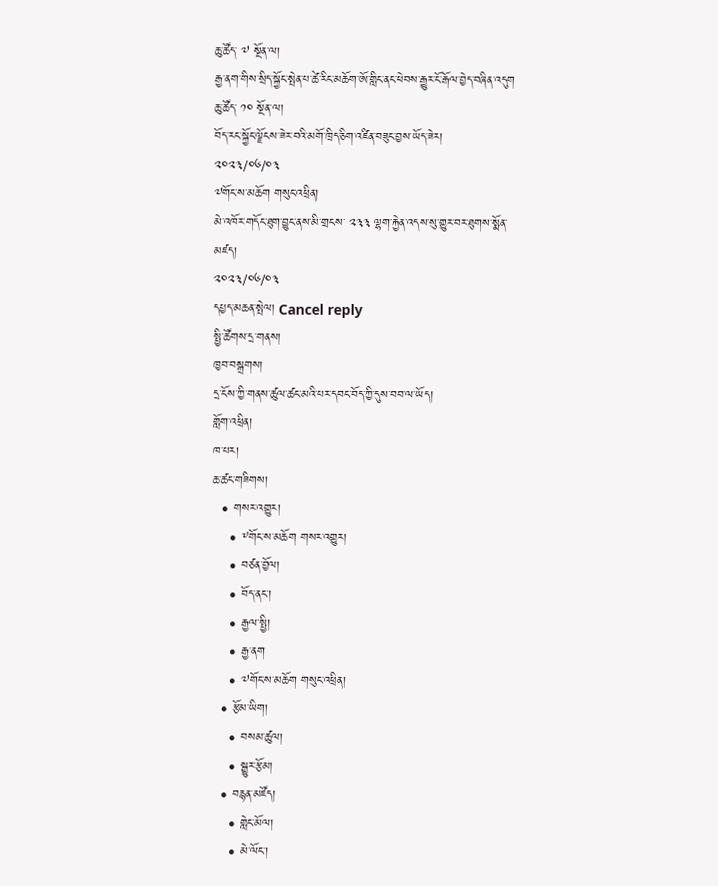ཆུ་ཚོད་ ༧ སྔོན་ལ།
རྒྱ་ནག་གིས་སྲིད་སྐྱོང་སྤེན་པ་ཚེ་རིང་མཆོག་ཨོ་གླིང་ནང་ཕེབས་རྒྱུར་ངོ་རྒོལ་བྱེད་བཞིན་འདུག
ཆུ་ཚོད་ ༡༠ སྔོན་ལ།
བོད་རང་སྐྱོང་ལྗོངས་ཟེར་བའི་མགོ་ཁྲིད་ཅིག་འཛིན་བཟུང་བྱས་ཡོད་ཟེར།
༢༠༢༣/༠༦/༠༣
༧གོང་ས་མཆོག གསུང་འཕྲིན།
མེ་འཁོར་གདོང་ཐུག་བྱུང་ནས་མི་གྲངས་ ༢༣༣ ལྷག་རྐྱེན་འདས་སུ་གྱུར་བར་ཐུགས་སྨོན་མཛད།
༢༠༢༣/༠༦/༠༣
དཔྱད་མཆན་སྤེལ། Cancel reply
སྤྱི་ཚོགས་དྲ་གནས།
ཁྱབ་བསྒྲགས།
དྲ་ངོས་ཀྱི་གནས་ཚུལ་ཚང་མའི་པར་དབང་བོད་ཀྱི་དུས་བབ་ལ་ཡོད།
གློག་འཕྲིན།
ཁ་པར།
ཆ་ཚང་གཟིགས།
  • གསར་འགྱུར།
    • ༸གོང་ས་མཆོག གསར་འགྱུར།
    • བཙན་བྱོལ།
    • བོད་ནང་།
    • རྒྱལ་སྤྱི།
    • རྒྱ་ནག
    • ༧གོང་ས་མཆོག གསུང་འཕྲིན།
  • རྩོམ་ཡིག།
    • བསམ་ཚུལ།
    • སྒྱུར་རྩོམ།
  • བརྙན་མཛོད།
    • གླེང་མོལ།
    • མེ་ལོང་།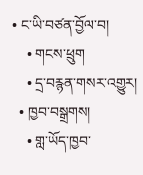• ང་ཡི་བཙན་བྱོལ་བ།
    • གངས་ཕྲུག
    • དྲ་བརྙན་གསར་འགྱུར།
  • ཁྱབ་བསྒྲགས།
    • གླ་ཡོད་ཁྱབ་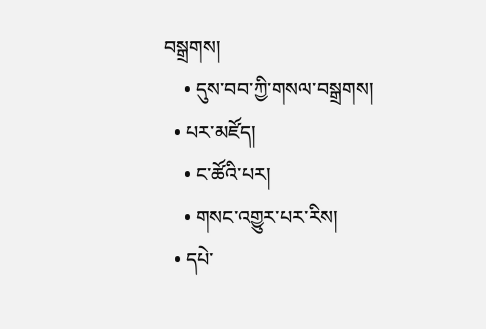བསྒྲགས།
    • དུས་བབ་ཀྱི་གསལ་བསྒྲགས།
  • པར་མཛོད།
    • ང་ཚོའི་པར།
    • གསང་འགྱུར་པར་རིས།
  • དཔེ་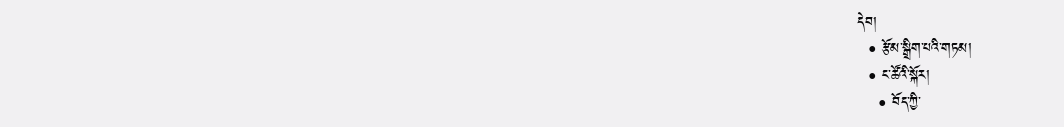དེབ།
  • རྩོམ་སྒྲིག་པའི་གཏམ།
  • ང་ཚོའི་སྐོར།
    • བོད་ཀྱི་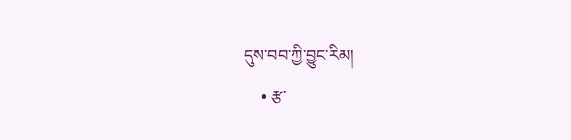དུས་བབ་ཀྱི་བྱུང་རིམ།
    • རྩ་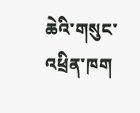ཆེའི་གསུང་འཕྲིན་ཁག